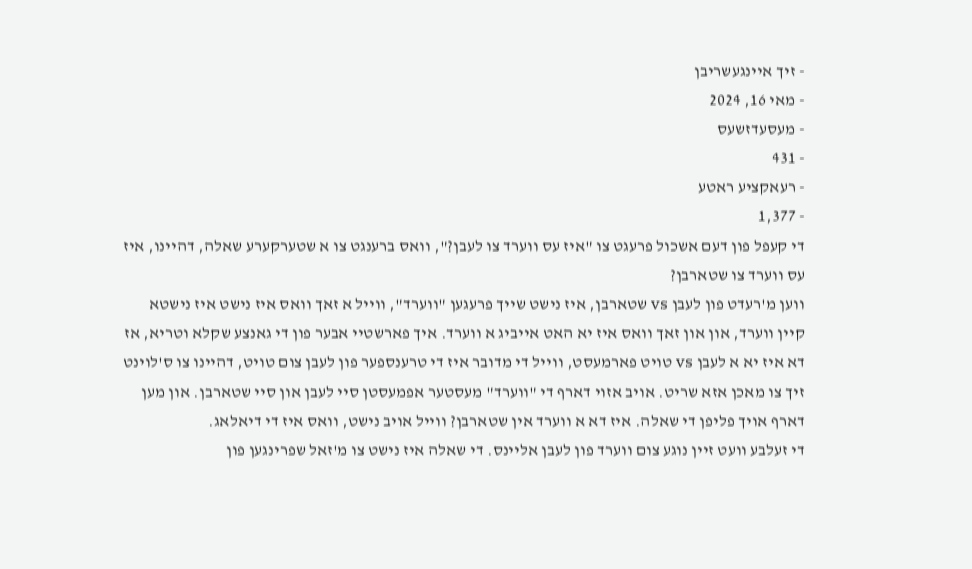- זיך איינגעשריבן
- מאי 16, 2024
- מעסעדזשעס
- 431
- רעאקציע ראטע
- 1,377
די קעפל פון דעם אשכול פרעגט צו "איז עס ווערד צו לעבן?", וואס ברענגט צו א שטערקערע שאלה, דהיינו, איז עס ווערד צו שטארבן?
ווען מ'רעדט פון לעבן vs שטארבן, איז נישט שייך פרעגען "ווערד", ווייל א זאך וואס איז נישט איז נישטא קיין ווערד, און און זאך וואס איז יא האט אייביג א ווערד. איך פארשטיי אבער פון די גאנצע שקלא וטריא, אז דא איז יא א לעבן vs טויט פארמעסט, ווייל די מדובר איז די טרענספער פון לעבן צום טויט, דהיינו צו ס'לוינט זיך צו מאכן אזא שריט. אויב אזוי דארף די "ווערד" מעסטער אפמעסטן סיי לעבן און סיי שטארבן. און מען דארף אויך פליפן די שאלה. איז דא א ווערד אין שטארבן? ווייל אויב נישט, וואס איז די דיאלאג.
די זעלבע וועט זיין נוגע צום ווערד פון לעבן אליינס. די שאלה איז נישט צו מ'זאל שפרינגען פון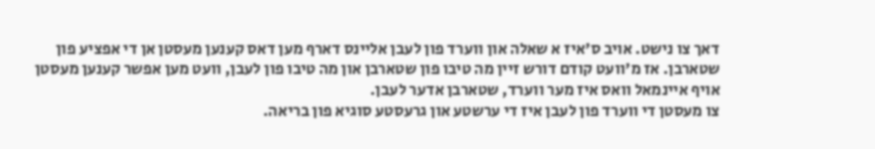דאך צו נישט. אויב ס'איז א שאלה און ווערד פון לעבן אליינס דארף מען דאס קענען מעסטן אן די אפציע פון שטארבן. אז מ'וועט קודם דורש זיין מה טיבו פון שטארבן און מה טיבו פון לעבן, וועט מען אפשר קענען מעסטן אויף איינמאל וואס איז מער ווערד, שטארבן אדער לעבן.
צו מעסטן די ווערד פון לעבן איז די ערשטע און גרעסטע סוגיא פון בריאה.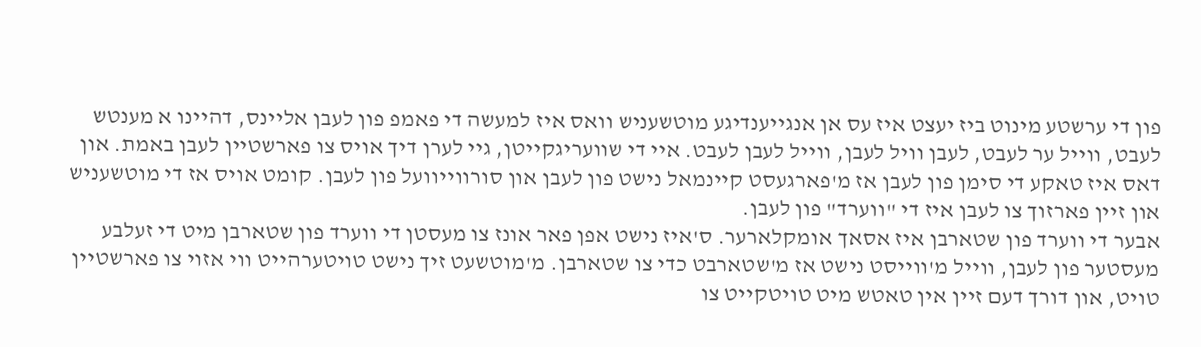פון די ערשטע מינוט ביז יעצט איז עס אן אנגייענדיגע מוטשעניש וואס איז למעשה די פאמפ פון לעבן אליינס, דהיינו א מענטש לעבט, ווייל ער לעבט, לעבן וויל לעבן, ווייל לעבן לעבט. איי די שוועריגקייטן, גיי לערן דיך אויס צו פארשטיין לעבן באמת. און דאס איז טאקע די סימן פון לעבן אז מ'פארגעסט קיינמאל נישט פון לעבן און סורווייוועל פון לעבן. קומט אויס אז די מוטשעניש און זיין פארזוך צו לעבן איז די "ווערד" פון לעבן.
אבער די ווערד פון שטארבן איז אסאך אומקלארער. ס'איז נישט אפן פאר אונז צו מעסטן די ווערד פון שטארבן מיט די זעלבע מעסטער פון לעבן, ווייל מ'ווייסט נישט אז מ'שטארבט כדי צו שטארבן. מ'מוטשעט זיך נישט טויטערהייט ווי אזוי צו פארשטיין טויט, און דורך דעם זיין אין טאטש מיט טויטקייט צו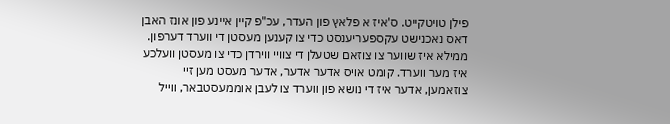פילן טויטקייט. ס'איז א פלאץ פון העדר, עכ"פ קיין איינע פון אונז האבן דאס נאכנישט עקספעריענסט כדי צו קענען מעסטן די ווערד דערפון.
ממילא איז שווער צו צוזאם שטעלן די צוויי ווירדן כדי צו מעסטן וועלכע איז מער ווערד. קומט אויס אדער אדער, אדער מעסט מען זיי צוזאמען, אדער איז די נושא פון ווערד צו לעבן אוממעסטבאר, ווייל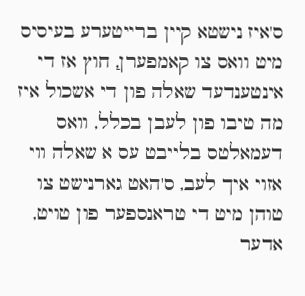ס'איז נישטא קיין ברייטערע בעיסיס מיט וואס צו קאמפערןַ, חוץ אז די אינטענדעד שאלה פון די אשכול איז מה טיבו פון לעבן בכלל, וואס דעמאלטס בלייבט עס א שאלה ווי אזוי איך לעב, ס'האט גארנישט צו טוהן מיט די טראנספער פון טויט, אדער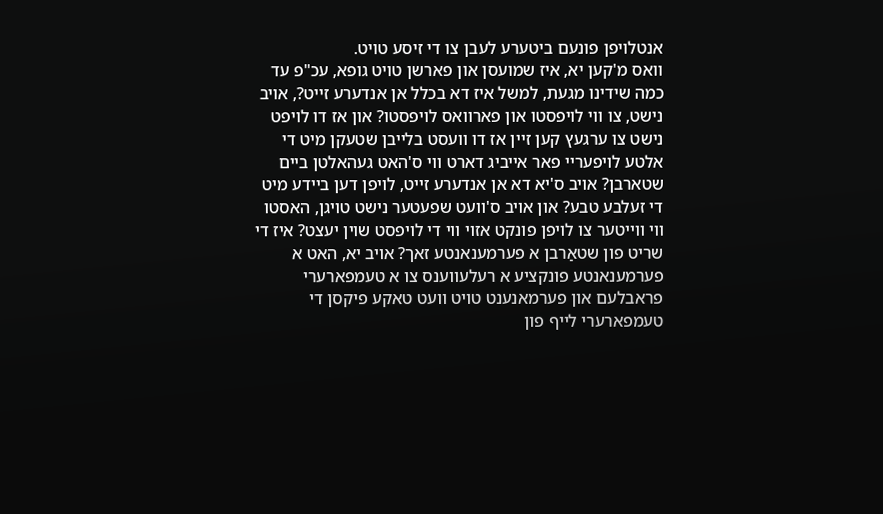אנטלויפן פונעם ביטערע לעבן צו די זיסע טויט.
וואס מ'קען יא, איז שמועסן און פארשן טויט גופא, עכ"פ עד כמה שידינו מגעת, למשל איז דא בכלל אן אנדערע זייט?, אויב נישט, צו ווי לויפסטו און פארוואס לויפסטו? און אז דו לויפט נישט צו ערגעץ קען זיין אז דו וועסט בלייבן שטעקן מיט די אלטע לויפעריי פאר אייביג דארט ווי ס'האט געהאלטן ביים שטארבן? אויב ס'יא דא אן אנדערע זייט, לויפן דען ביידע מיט די זעלבע טבע? און אויב ס'וועט שפעטער נישט טויגן, האסטו ווי ווייטער צו לויפן פונקט אזוי ווי די לויפסט שוין יעצט? איז די שריט פון שטאַרבן א פערמענאנטע זאך? אויב יא, האט א פערמענאנטע פונקציע א רעלעווענס צו א טעמפארערי פראבלעם און פערמאנענט טויט וועט טאקע פיקסן די טעמפארערי לייף פון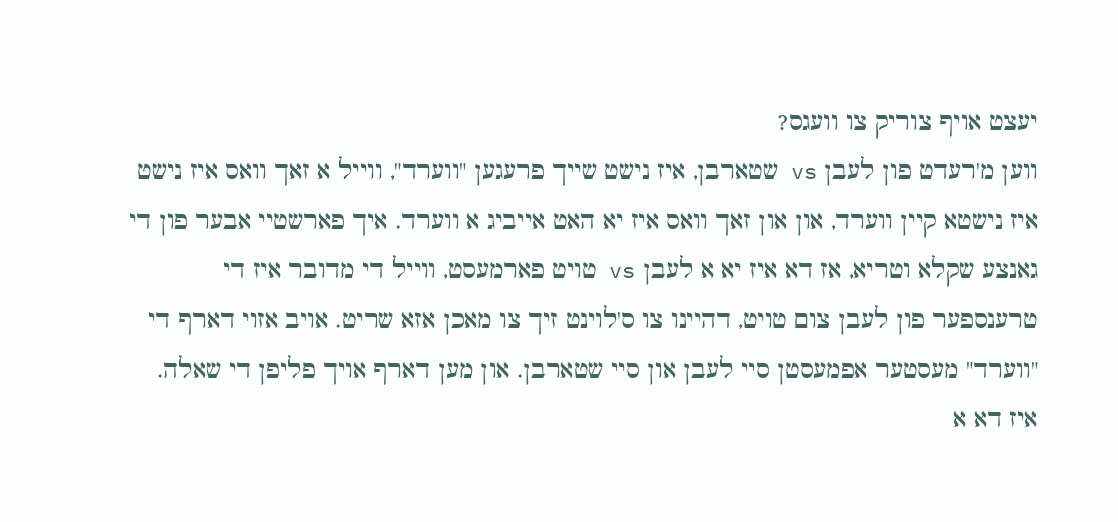יעצט אויף צוריק צו וועגס?
ווען מ'רעדט פון לעבן vs שטארבן, איז נישט שייך פרעגען "ווערד", ווייל א זאך וואס איז נישט איז נישטא קיין ווערד, און און זאך וואס איז יא האט אייביג א ווערד. איך פארשטיי אבער פון די גאנצע שקלא וטריא, אז דא איז יא א לעבן vs טויט פארמעסט, ווייל די מדובר איז די טרענספער פון לעבן צום טויט, דהיינו צו ס'לוינט זיך צו מאכן אזא שריט. אויב אזוי דארף די "ווערד" מעסטער אפמעסטן סיי לעבן און סיי שטארבן. און מען דארף אויך פליפן די שאלה. איז דא א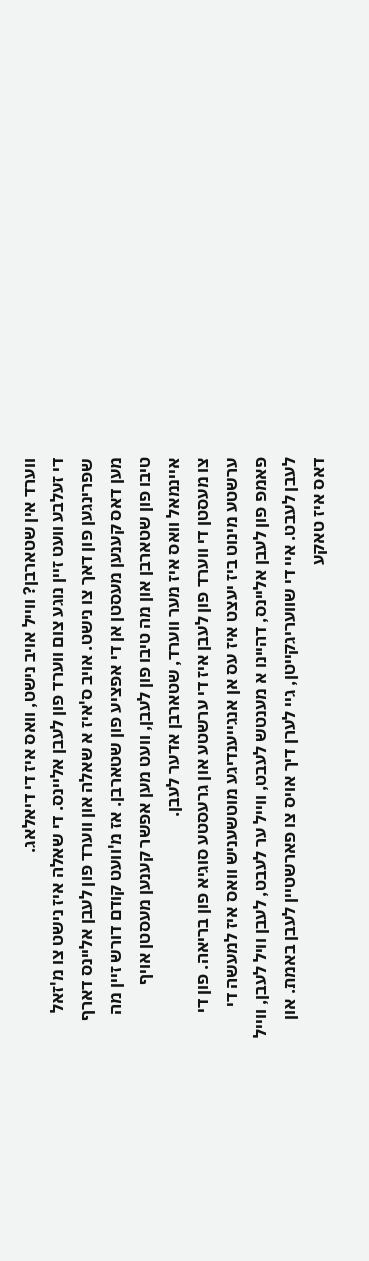ווערד אין שטארבן? ווייל אויב נישט, וואס איז די דיאלאג.
די זעלבע וועט זיין נוגע צום ווערד פון לעבן אליינס. די שאלה איז נישט צו מ'זאל שפרינגען פון דאך צו נישט. אויב ס'איז א שאלה און ווערד פון לעבן אליינס דארף מען דאס קענען מעסטן אן די אפציע פון שטארבן. אז מ'וועט קודם דורש זיין מה טיבו פון שטארבן און מה טיבו פון לעבן, וועט מען אפשר קענען מעסטן אויף איינמאל וואס איז מער ווערד, שטארבן אדער לעבן.
צו מעסטן די ווערד פון לעבן איז די ערשטע און גרעסטע סוגיא פון בריאה. פון די ערשטע מינוט ביז יעצט איז עס אן אנגייענדיגע מוטשעניש וואס איז למעשה די פאמפ פון לעבן אליינס, דהיינו א מענטש לעבט, ווייל ער לעבט, לעבן וויל לעבן, ווייל לעבן לעבט. איי די שוועריגקייטן, גיי לערן דיך אויס צו פארשטיין לעבן באמת. און דאס איז טאקע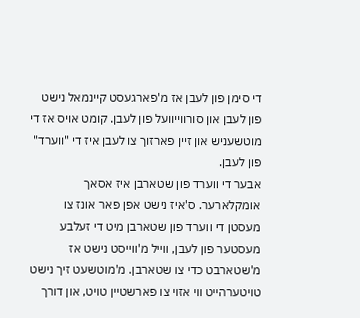די סימן פון לעבן אז מ'פארגעסט קיינמאל נישט פון לעבן און סורווייוועל פון לעבן. קומט אויס אז די מוטשעניש און זיין פארזוך צו לעבן איז די "ווערד" פון לעבן.
אבער די ווערד פון שטארבן איז אסאך אומקלארער. ס'איז נישט אפן פאר אונז צו מעסטן די ווערד פון שטארבן מיט די זעלבע מעסטער פון לעבן, ווייל מ'ווייסט נישט אז מ'שטארבט כדי צו שטארבן. מ'מוטשעט זיך נישט טויטערהייט ווי אזוי צו פארשטיין טויט, און דורך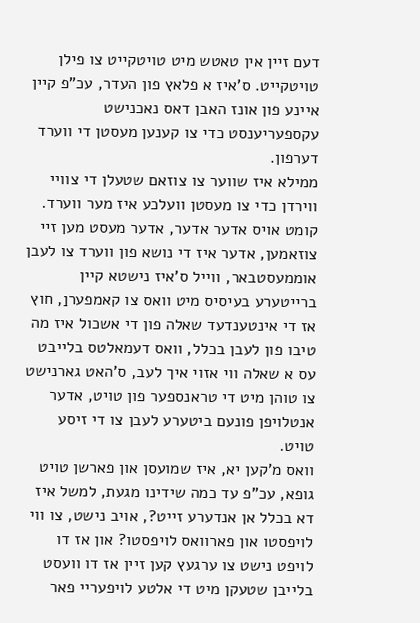דעם זיין אין טאטש מיט טויטקייט צו פילן טויטקייט. ס'איז א פלאץ פון העדר, עכ"פ קיין איינע פון אונז האבן דאס נאכנישט עקספעריענסט כדי צו קענען מעסטן די ווערד דערפון.
ממילא איז שווער צו צוזאם שטעלן די צוויי ווירדן כדי צו מעסטן וועלכע איז מער ווערד. קומט אויס אדער אדער, אדער מעסט מען זיי צוזאמען, אדער איז די נושא פון ווערד צו לעבן אוממעסטבאר, ווייל ס'איז נישטא קיין ברייטערע בעיסיס מיט וואס צו קאמפערןַ, חוץ אז די אינטענדעד שאלה פון די אשכול איז מה טיבו פון לעבן בכלל, וואס דעמאלטס בלייבט עס א שאלה ווי אזוי איך לעב, ס'האט גארנישט צו טוהן מיט די טראנספער פון טויט, אדער אנטלויפן פונעם ביטערע לעבן צו די זיסע טויט.
וואס מ'קען יא, איז שמועסן און פארשן טויט גופא, עכ"פ עד כמה שידינו מגעת, למשל איז דא בכלל אן אנדערע זייט?, אויב נישט, צו ווי לויפסטו און פארוואס לויפסטו? און אז דו לויפט נישט צו ערגעץ קען זיין אז דו וועסט בלייבן שטעקן מיט די אלטע לויפעריי פאר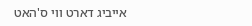אייביג דארט ווי ס'האט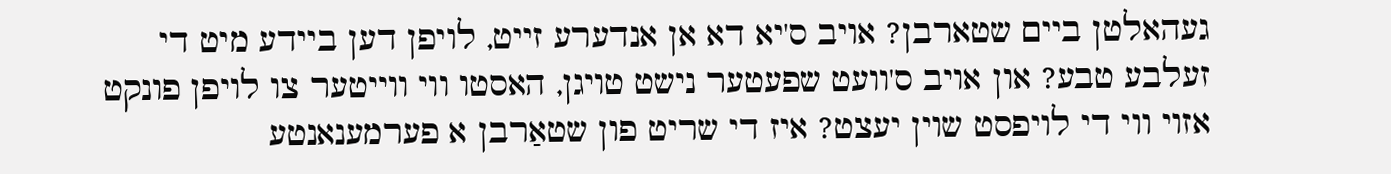געהאלטן ביים שטארבן? אויב ס'יא דא אן אנדערע זייט, לויפן דען ביידע מיט די זעלבע טבע? און אויב ס'וועט שפעטער נישט טויגן, האסטו ווי ווייטער צו לויפן פונקט אזוי ווי די לויפסט שוין יעצט? איז די שריט פון שטאַרבן א פערמענאנטע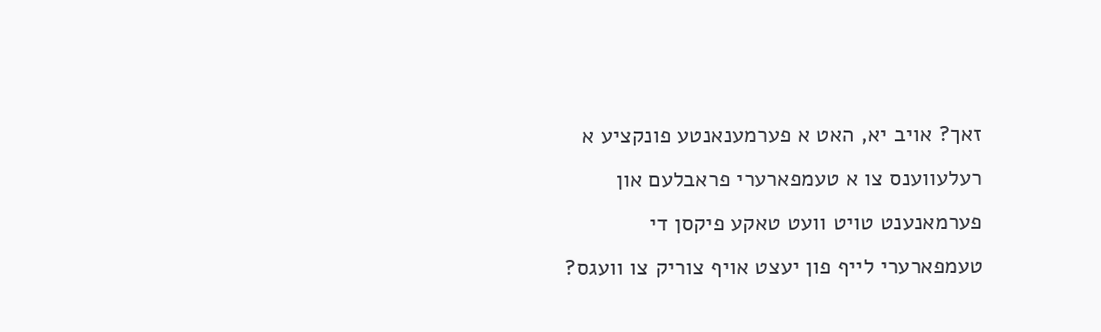זאך? אויב יא, האט א פערמענאנטע פונקציע א רעלעווענס צו א טעמפארערי פראבלעם און פערמאנענט טויט וועט טאקע פיקסן די טעמפארערי לייף פון יעצט אויף צוריק צו וועגס?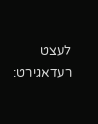לעצט רעדאגירט: